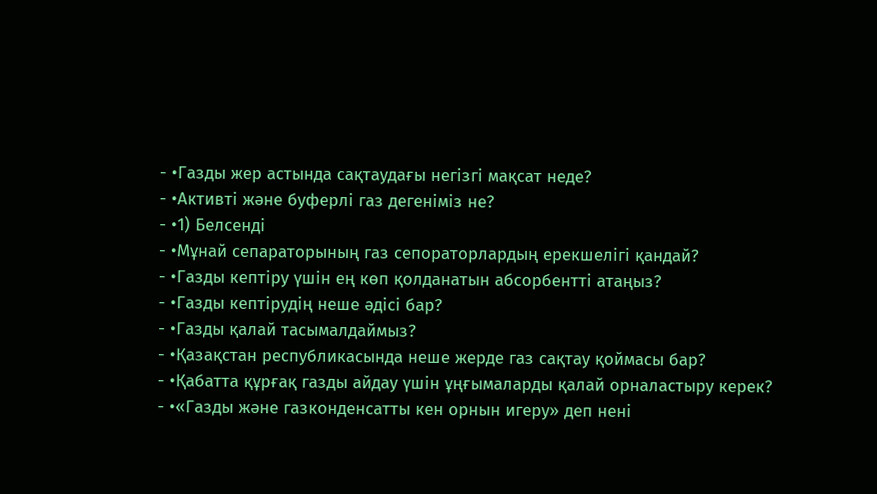- •Газды жер астында сақтаудағы негізгі мақсат неде?
- •Активті және буферлі газ дегеніміз не?
- •1) Белсенді
- •Мұнай сепараторының газ сепораторлардың ерекшелігі қандай?
- •Газды кептіру үшін ең көп қолданатын абсорбентті атаңыз?
- •Газды кептірудің неше әдісі бар?
- •Газды қалай тасымалдаймыз?
- •Қазақстан республикасында неше жерде газ сақтау қоймасы бар?
- •Қабатта құрғақ газды айдау үшін ұңғымаларды қалай орналастыру керек?
- •«Газды және газконденсатты кен орнын игеру» деп нені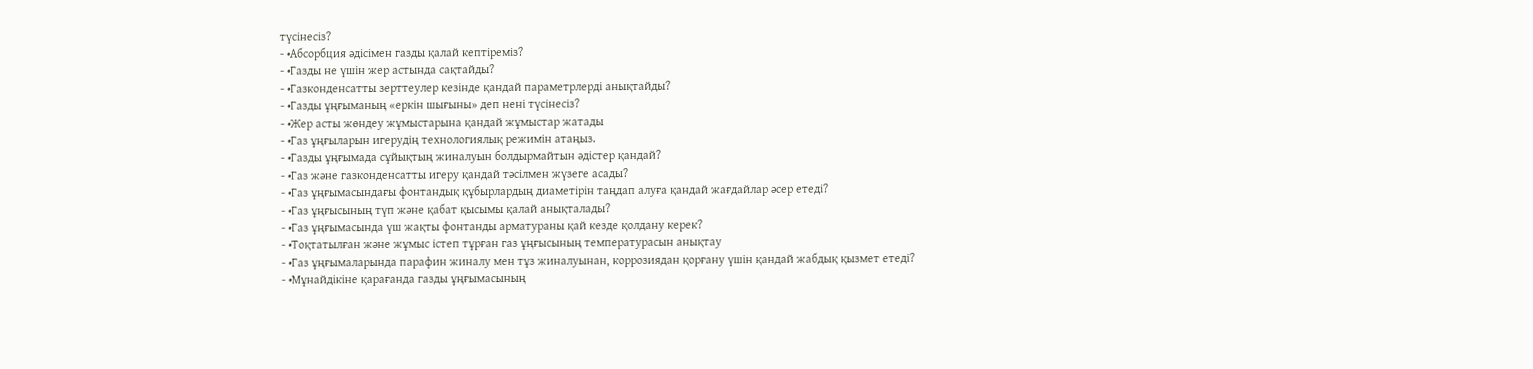түсінесіз?
- •Абсорбция әдісімен газды қалай кептіреміз?
- •Газды не үшін жер астында сақтайды?
- •Газконденсатты зерттеулер кезінде қандай параметрлерді анықтайды?
- •Газды ұңғыманың «еркін шығыны» деп нені түсінесіз?
- •Жер асты жөндеу жұмыстарына қандай жұмыстар жатады
- •Газ ұңғыларын игерудің технологиялық режимін атаңыз.
- •Газды ұңғымада сұйықтың жиналуын болдырмайтын әдістер қандай?
- •Газ және газконденсатты игеру қандай тәсілмен жүзеге асады?
- •Газ ұңғымасындағы фонтандық құбырлардың диаметірін таңдап алуға қандай жағдайлар әсер етеді?
- •Газ ұңғысының түп және қабат қысымы қалай анықталады?
- •Газ ұңғымасында үш жақты фонтанды арматураны қай кезде қолдану керек?
- •Тоқтатылған және жұмыс істеп тұрған газ ұңғысының температурасын анықтау
- •Газ ұңғымаларында парафин жиналу мен тұз жиналуынан, коррозиядан қорғану үшін қандай жабдық қызмет етеді?
- •Мұнайдікіне қарағанда газды ұңғымасының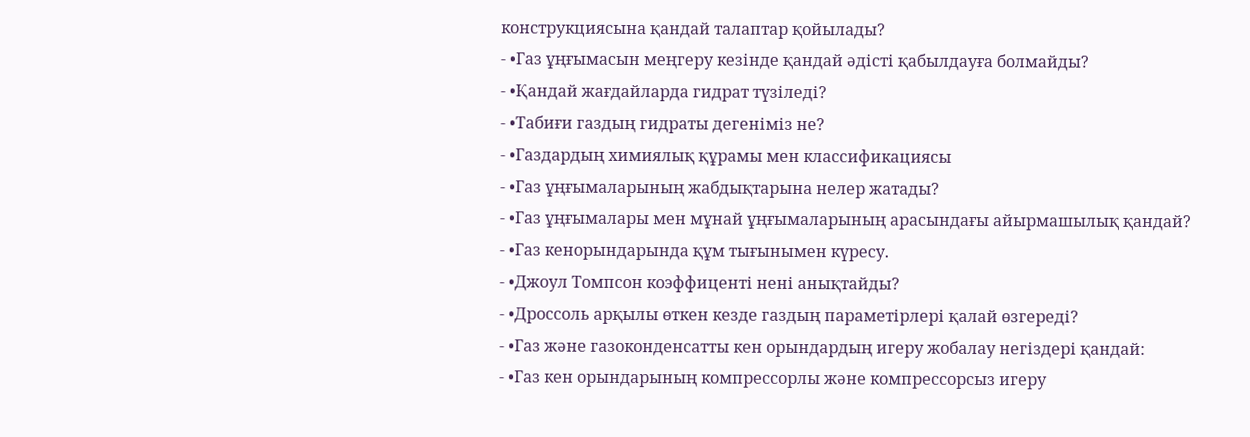конструкциясына қандай талаптар қойылады?
- •Газ ұңғымасын меңгеру кезінде қандай әдісті қабылдауға болмайды?
- •Қандай жағдайларда гидрат түзіледі?
- •Табиғи газдың гидраты дегеніміз не?
- •Газдардың химиялық құрамы мен классификациясы
- •Газ ұңғымаларының жабдықтарына нелер жатады?
- •Газ ұңғымалары мен мұнай ұңғымаларының арасындағы айырмашылық қандай?
- •Газ кенорындарында құм тығынымен күресу.
- •Джоул Томпсон коэффиценті нені анықтайды?
- •Дроссоль арқылы өткен кезде газдың параметірлері қалай өзгереді?
- •Газ және газоконденсатты кен орындардың игеру жобалау негіздері қандай:
- •Газ кен орындарының компрессорлы және компрессорсыз игеру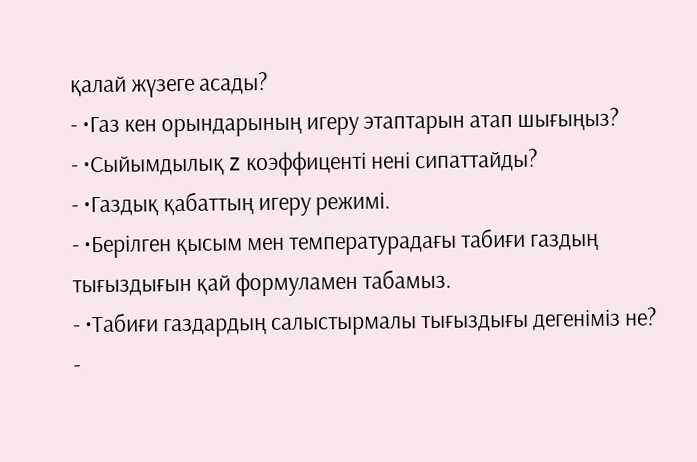қалай жүзеге асады?
- •Газ кен орындарының игеру этаптарын атап шығыңыз?
- •Сыйымдылық z коэффиценті нені сипаттайды?
- •Газдық қабаттың игеру режимі.
- •Берілген қысым мен температурадағы табиғи газдың тығыздығын қай формуламен табамыз.
- •Табиғи газдардың салыстырмалы тығыздығы дегеніміз не?
-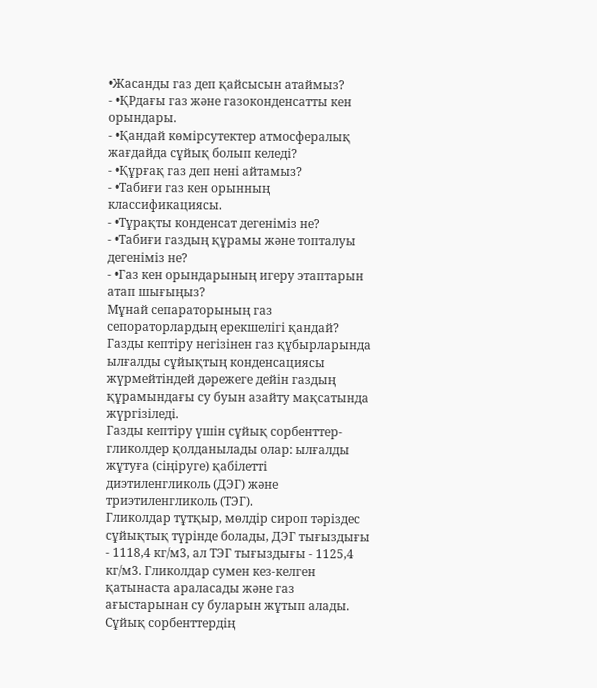•Жасанды газ деп қайсысын атаймыз?
- •ҚРдағы газ және газоконденсатты кен орындары.
- •Қандай көмірсутектер атмосфералық жағдайда сұйық болып келеді?
- •Құрғақ газ деп нені айтамыз?
- •Табиғи газ кен орынның классификациясы.
- •Тұрақты конденсат дегеніміз не?
- •Табиғи газдың құрамы және топталуы дегеніміз не?
- •Газ кен орындарының игеру этаптарын атап шығыңыз?
Мұнай сепараторының газ сепораторлардың ерекшелігі қандай?
Газды кептіру негізінен газ құбырларында ылғалды сұйықтың конденсациясы жүрмейтіндей дәрежеге дейін газдың құрамындағы су буын азайту мақсатында жүргізіледі.
Газды кептіру үшін сұйық сорбенттер-гликолдер қолданылады олар: ылғалды жұтуға (сіңіруге) қабілетті диэтиленгликоль (ДЭГ) және триэтиленгликоль (ТЭГ).
Гликолдар тұтқыр, мөлдір сироп тәріздес сұйықтық түрінде болады, ДЭГ тығыздығы - 1118,4 кг/м3, ал ТЭГ тығыздығы - 1125,4 кг/м3. Гликолдар сумен кез-келген қатынаста араласады және газ ағыстарынан су буларын жұтып алады.
Сұйық сорбенттердің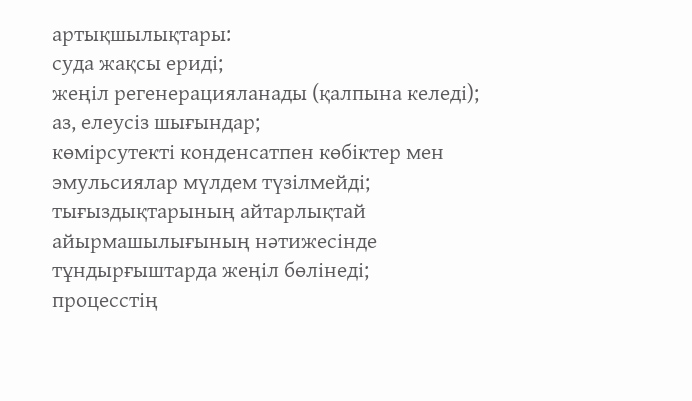артықшылықтары:
суда жақсы ериді;
жеңіл регенерацияланады (қалпына келеді);
аз, елеусіз шығындар;
көмірсутекті конденсатпен көбіктер мен эмульсиялар мүлдем түзілмейді;
тығыздықтарының айтарлықтай айырмашылығының нәтижесінде тұндырғыштарда жеңіл бөлінеді;
процесстің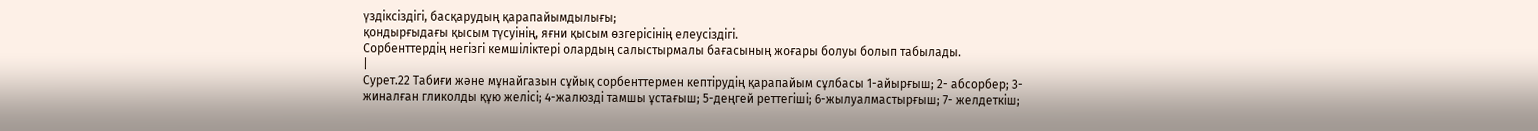үздіксіздігі, басқарудың қарапайымдылығы;
қондырғыдағы қысым түсуінің, яғни қысым өзгерісінің елеусіздігі.
Сорбенттердің негізгі кемшіліктері олардың салыстырмалы бағасының жоғары болуы болып табылады.
|
Сурет.22 Табиғи және мұнайгазын сұйық сорбенттермен кептірудің қарапайым сұлбасы 1-айырғыш; 2- абсорбер; 3-жиналған гликолды құю желісі; 4-жалюзді тамшы ұстағыш; 5-деңгей реттегіші; 6-жылуалмастырғыш; 7- желдеткіш;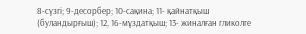8-сүзгі; 9-десорбер; 10-сақина; 11- қайнатқыш (буландырғыш); 12, 16-мұздатқыш; 13- жиналған гликолге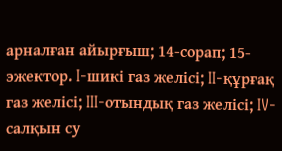арналған айырғыш; 14-сорап; 15-эжектор. I-шикі газ желісі; II-құрғақ газ желісі; III-отындық газ желісі; IV-салқын су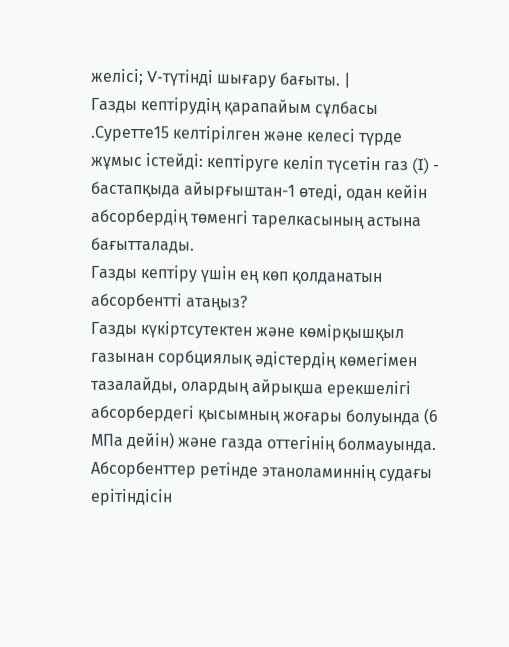желісі; V-түтінді шығару бағыты. |
Газды кептірудің қарапайым сұлбасы .Суретте15 келтірілген және келесі түрде жұмыс істейді: кептіруге келіп түсетін газ (I) - бастапқыда айырғыштан-1 өтеді, одан кейін абсорбердің төменгі тарелкасының астына бағытталады.
Газды кептіру үшін ең көп қолданатын абсорбентті атаңыз?
Газды күкіртсутектен және көмірқышқыл газынан сорбциялық әдістердің көмегімен тазалайды, олардың айрықша ерекшелігі абсорбердегі қысымның жоғары болуында (6 МПа дейін) және газда оттегінің болмауында. Абсорбенттер ретінде этаноламиннің судағы ерітіндісін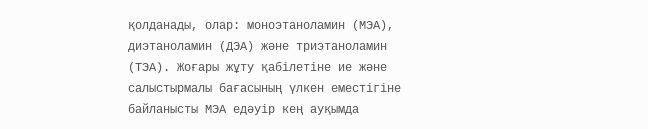қолданады, олар: моноэтаноламин (МЭА), диэтаноламин (ДЭА) және триэтаноламин (ТЭА). Жоғары жұту қабілетіне ие және салыстырмалы бағасының үлкен еместігіне байланысты МЭА едәуір кең ауқымда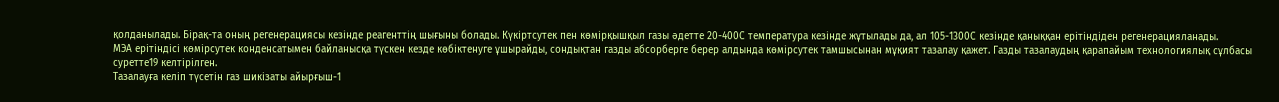қолданылады. Бірақ-та оның регенерациясы кезінде реагенттің шығыны болады. Күкіртсутек пен көмірқышқыл газы әдетте 20-400С температура кезінде жұтылады да, ал 105-1300С кезінде қаныққан ерітіндіден регенерацияланады.
МЭА ерітіндісі көмірсутек конденсатымен байланысқа түскен кезде көбіктенуге ұшырайды, сондықтан газды абсорберге берер алдында көмірсутек тамшысынан мұқият тазалау қажет. Газды тазалаудың қарапайым технологиялық сұлбасы суретте19 келтірілген.
Тазалауға келіп түсетін газ шикізаты айырғыш-1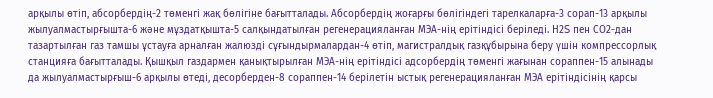арқылы өтіп, абсорбердің-2 төменгі жақ бөлігіне бағытталады. Абсорбердің жоғарғы бөлігіндегі тарелкаларға-3 сорап-13 арқылы жылуалмастырғышта-6 және мұздатқышта-5 салқындатылған регенерацияланған МЭА-нің ерітіндісі беріледі. Н2S пен СО2-дан тазартылған газ тамшы ұстауға арналған жалюзді сұғындырмалардан-4 өтіп, магистралдық газқұбырына беру үшін компрессорлық станцияға бағытталады. Қышқыл газдармен қанықтырылған МЭА-нің ерітіндісі адсорбердің төменгі жағынан сораппен-15 алынады да жылуалмастырғыш-6 арқылы өтеді, десорберден-8 сораппен-14 берілетін ыстық регенерацияланған МЭА ерітіндісінің қарсы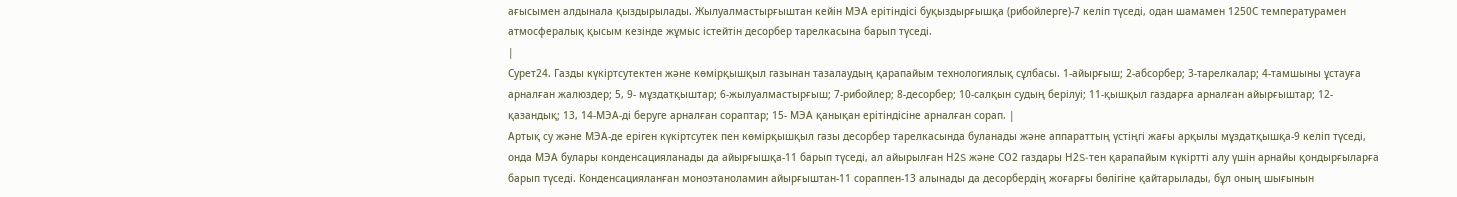ағысымен алдынала қыздырылады. Жылуалмастырғыштан кейін МЭА ерітіндісі буқыздырғышқа (рибойлерге)-7 келіп түседі, одан шамамен 1250С температурамен атмосфералық қысым кезінде жұмыс істейтін десорбер тарелкасына барып түседі.
|
Сурет24. Газды күкіртсутектен және көмірқышқыл газынан тазалаудың қарапайым технологиялық сұлбасы. 1-айырғыш; 2-абсорбер; 3-тарелкалар; 4-тамшыны ұстауға арналған жалюздер; 5, 9- мұздатқыштар; 6-жылуалмастырғыш; 7-рибойлер; 8-десорбер; 10-салқын судың берілуі; 11-қышқыл газдарға арналған айырғыштар; 12-қазандық; 13, 14-МЭА-ді беруге арналған сораптар; 15- МЭА қанықан ерітіндісіне арналған сорап. |
Артық су және МЭА-де еріген күкіртсутек пен көмірқышқыл газы десорбер тарелкасында буланады және аппараттың үстіңгі жағы арқылы мұздатқышқа-9 келіп түседі, онда МЭА булары конденсацияланады да айырғышқа-11 барып түседі, ал айырылған Н2S және СО2 газдары Н2S-тен қарапайым күкіртті алу үшін арнайы қондырғыларға барып түседі. Конденсацияланған моноэтаноламин айырғыштан-11 сораппен-13 алынады да десорбердің жоғарғы бөлігіне қайтарылады, бұл оның шығынын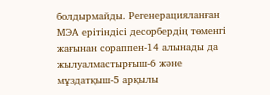болдырмайды. Регенерацияланған МЭА ерітіндісі десорбердің төменгі жағынан сораппен-14 алынады да жылуалмастырғыш-6 және мұздатқыш-5 арқылы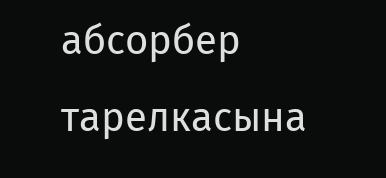абсорбер тарелкасына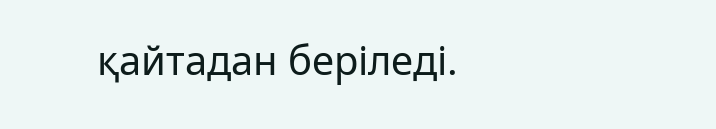қайтадан беріледі.